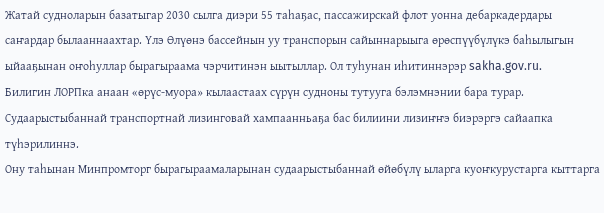Жатай судноларын базатыгар 2030 сылга диэри 55 таһаҕас, пассажирскай флот уонна дебаркадердары саҥардар былааннаахтар. Үлэ Өлүөнэ бассейнын уу транспорын сайыннарыыга өрөспүүбүлүкэ баһылыгын ыйааҕынан оҥоһуллар бырагыраама чэрчитинэн ыытыллар. Ол туһунан иһитиннэрэр sakha.gov.ru.
Билигин ЛОРПка анаан «өрүс-муора» кылаастаах сүрүн судноны тутууга бэлэмнэнии бара турар. Судаарыстыбаннай транспортнай лизинговай хампаанньаҕа бас билиини лизиҥҥэ биэрэргэ сайаапка түһэрилиннэ.
Ону таһынан Минпромторг бырагыраамаларынан судаарыстыбаннай өйөбүлү ыларга куоҥкурустарга кыттарга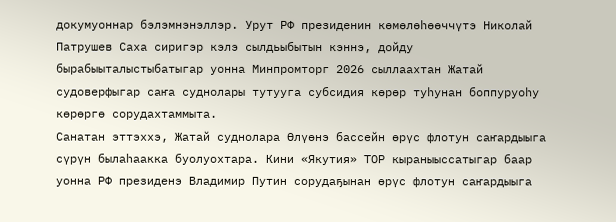докумуоннар бэлэмнэнэллэр. Урут РФ президенин көмөлөһөөччүтэ Николай Патрушев Саха сиригэр кэлэ сылдьыбытын кэннэ, дойду бырабыыталыстыбатыгар уонна Минпромторг 2026 сыллаахтан Жатай судоверфыгар саҥа суднолары тутууга субсидия көрөр туһунан боппуруоһу көрөргө сорудахтаммыта.
Санатан эттэххэ, Жатай суднолара Өлүөнэ бассейн өрүс флотун саҥардыыга сүрүн былаһаакка буолуохтара. Кини «Якутия» ТОР кыраныыссатыгар баар уонна РФ президенэ Владимир Путин сорудаҕынан өрүс флотун саҥардыыга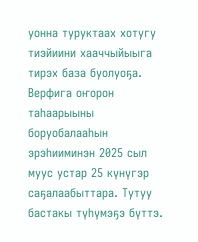уонна туруктаах хотугу тиэйиини хааччыйыыга тирэх база буолуоҕа.
Верфига оҥорон таһаарыыны боруобалааһын эрэһииминэн 2025 сыл муус устар 25 күнүгэр саҕалаабыттара. Тутуу бастакы түһүмэҕэ бүттэ.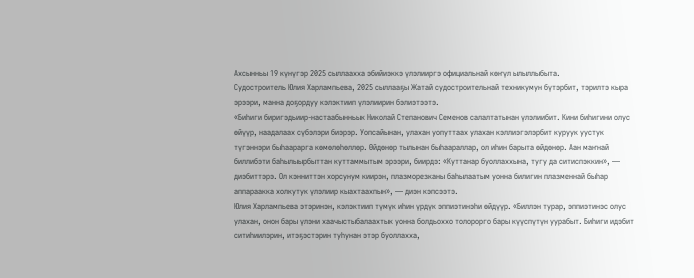Ахсынньы 19 күнүгэр 2025 сыллаахха эбийиэккэ үлэлииргэ официальнай көҥүл ылыллыбыта.
Судостроитель Юлия Харлампьева, 2025 сыллааҕы Жатай судостроительнай техникумун бүтэрбит, тэрилтэ кыра эрээри, манна доҕордуу кэлэктиип үлэлиирин бэлиэтээтэ.
«Биһиги биригэдьиир-настаабынньык Николай Степанович Семенов салалтатынан үлэлиибит. Кини биһигини олус өйүүр, наадалаах сүбэлэри биэрэр. Уопсайынан, улахан уопуттаах улахан кэллиэгэлэрбит куруук уустук түгэннэри быһаарарга көмөлөһөллөр. Өйдөнөр тылынан быһаараллар, ол иһин барыта өйдөнөр. Аан маҥнай биллибэти баһылыырбыттан куттаммытым эрээри, биирдэ: «Куттанар буоллаххына, тугу да ситиспэккин», — диэбиттэрэ. Ол кэнниттэн хорсунум киирэн, плазморезканы баһылаатым уонна билигин плазменнай быһар аппараакка холкутук үлэлиир кыахтаахпын», — диэн кэпсээтэ.
Юлия Харлампьева этэринэн, кэлэктиип түмүк иһин үрдүк эппиэтинэһи өйдүүр. «Биллэн турар, эппиэтинэс олус улахан, онон бары үлэни хаачыстыбалаахтык уонна болдьоххо толорорго бары күүспүтүн уурабыт. Биһиги идэбит ситиһиилэрин, итэҕэстэрин туһунан этэр буоллахха,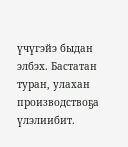үчүгэйэ быдан элбэх. Бастатан туран, улахан производствоҕа үлэлиибит.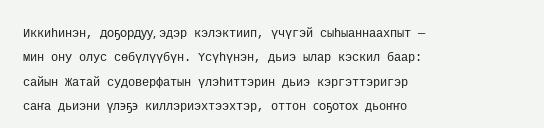Иккиһинэн, доҕордуу, эдэр кэлэктиип, үчүгэй сыһыаннаахпыт — мин ону олус сөбүлүүбүн. Үсүһүнэн, дьиэ ылар кэскил баар: сайын Жатай судоверфатын үлэһиттэрин дьиэ кэргэттэригэр саҥа дьиэни үлэҕэ киллэриэхтээхтэр, оттон соҕотох дьоҥҥо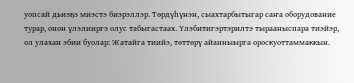уопсай дьиэҕэ миэстэ биэрэллэр. Төрдүһүнэн, сыахтарбытыгар саҥа оборудование турар, онон үлэлииргэ олус табыгастаах. Үлэбитигэртэрилтэ тырааныспара тиэйэр, ол улахан эбии буолар: Жатайга тиийэ, төттөрү айанныырга ороскуоттаммаккын.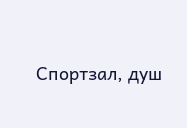Спортзал, душ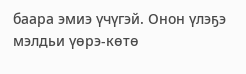баара эмиэ үчүгэй. Онон үлэҕэ мэлдьи үөрэ-көтө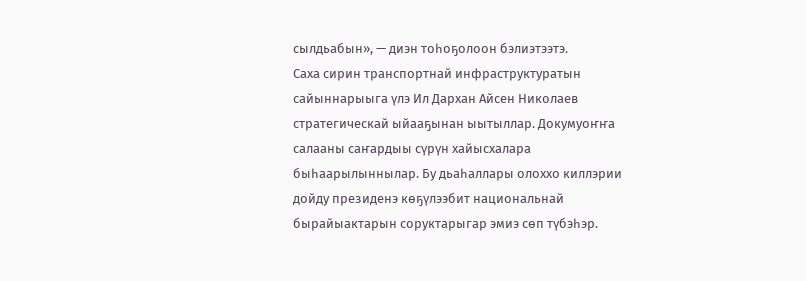сылдьабын», — диэн тоһоҕолоон бэлиэтээтэ.
Саха сирин транспортнай инфраструктуратын сайыннарыыга үлэ Ил Дархан Айсен Николаев стратегическай ыйааҕынан ыытыллар. Докумуоҥҥа салааны саҥардыы сүрүн хайысхалара быһаарылыннылар. Бу дьаһаллары олоххо киллэрии дойду президенэ көҕүлээбит национальнай бырайыактарын соруктарыгар эмиэ сөп түбэһэр.